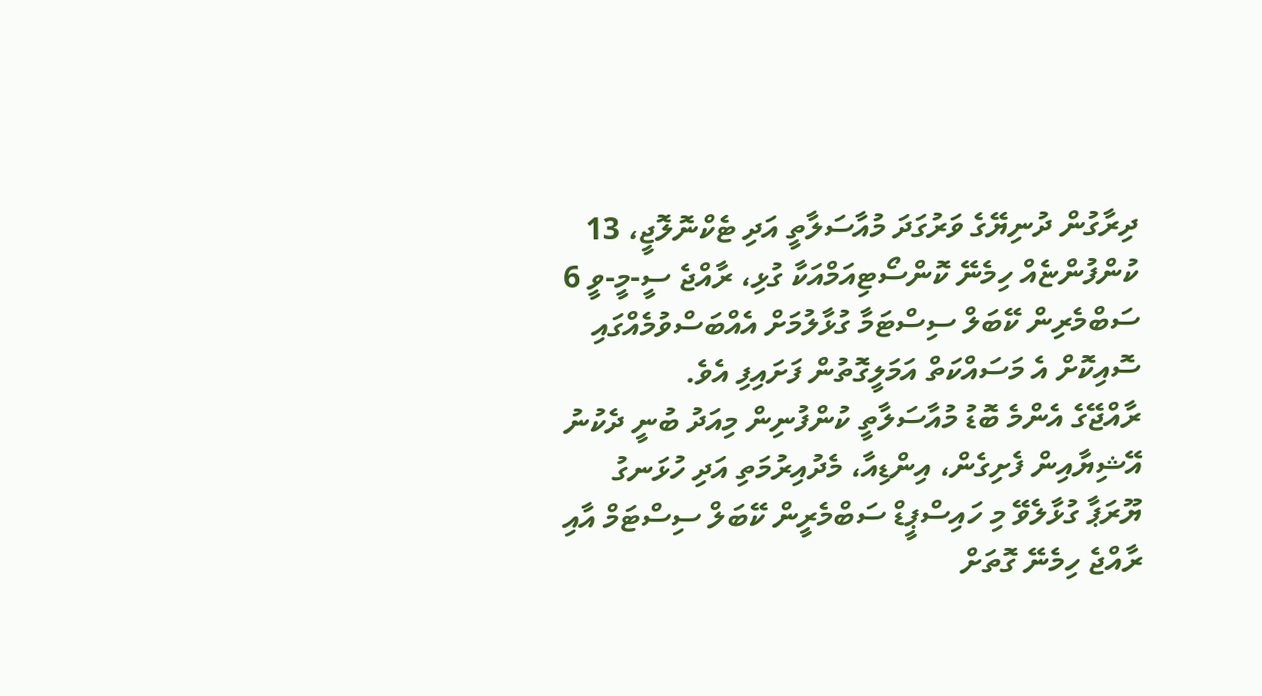ދިރާގުން ދުނިޔޭގެ ވަރުގަދަ މުއާސަލާތީ އަދި ޓެކްނޮލޮޖީ، 13 ކުންފުންޏެއް ހިމެނޭ ކޮންސޯޓިއަމްއަކާ ގުޅި، ރާއްޖެ ސީ-މީ-ވީ 6 ސަބްމެރިން ކޭބަލް ސިސްޓަމާ ގުޅާލުމަށް އެއްބަސްވުމެއްގައި ސޮއިކޮށް އެ މަސައްކަތް އަމަލީގޮތުން ފަށައިފި އެވެ.
ރާއްޖޭގެ އެންމެ ބޮޑު މުއާސަލާތީ ކުންފުނިން މިއަދު ބުނީ ދެކުނު އޭޝިޔާއިން ފެށިގެން، އިންޑިއާ، މެދުއިރުމަތި އަދި ހުޅަނގު ޔޫރަޕާ ގުޅާލެވޭ މި ހައިސްޕީޑް ސަބްމެރީން ކޭބަލް ސިސްޓަމް އާއި ރާއްޖެ ހިމެނޭ ގޮތަށް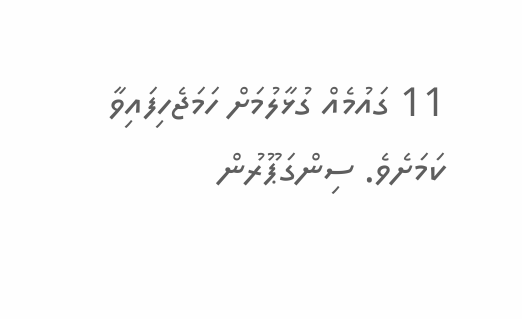11 ގައުމެއް ގުޅާލުމަށް ހަމަޖެހިފައިވާ ކަމަށެވެ. ސިންގަޕޫރުން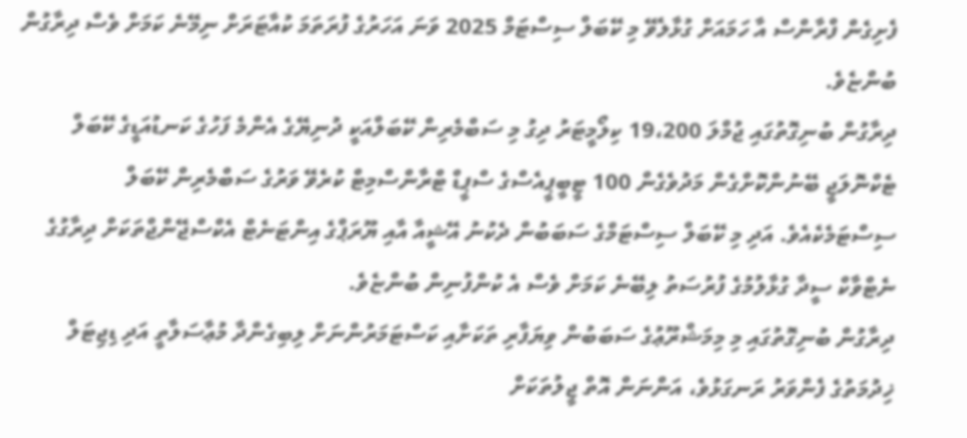ފެށިގެން ފްރާންސް އާ ހަމައަށް ގުޅާލެވޭ މި ކޭބަލް ސިސްޓަމް 2025 ވަނަ އަހަރުގެ ފުރަތަމަ ކުއާޓަރަށް ނިމޭނެ ކަމަށް ވެސް ދިރާގުން ބުންޏެވެ.
ދިރާގުން ބުނިގޮތުގައި ޖުމްލަ 19،200 ކިލޯމީޓަރު ދިގު މި ސަބްމެރިން ކޭބަލްއަކީ ދުނިޔޭގެ އެންމެ ފަހުގެ ކަނޑުއަޑީގެ ކޭބަލް ޓެކްނޮލަޖީ ބޭނުންކޮށްގެން މަދުވެގެން 100 ޓީބީޕީއެސްގެ ސްޕީޑް ޓްރާންސްމިޓް ކުރެވޭ ވަރުގެ ސަބްމެރިން ކޭބަލް ސިސްޓަމެކެއެވެ. އަދި މި ކޭބަލް ސިސްޓަމްގެ ސަބަބުން ދެކުނު އޭޝީއާ އާއި ޔޫރަޕްގެ އިންޓަނެޓް އެކްސްޖޭންޖްތަކަށް ދިރާގުގެ ނެޓްވާކް ސީދާ ގުޅާލުމުގެ ފުރުސަތު ލިބޭނެ ކަމަށް ވެސް އެ ކުންފުނިން ބުންޏެވެ.
ދިރާގުން ބުނިގޮތުގައި މި މިމަޝްރޫޢުގެ ސަބަބުން ވިޔަފާރި ތަކަށާއި ކަސްޓަމަރުންނަށް ލިބިގެންދާ މުޢާސަލާތީ އަދި ޑިޖިޓަލް ޚިދުމަތުގެ ފެންވަރު ރަނގަޅުވެ، އަންނަން އޮތް ޖީލުތަކަށް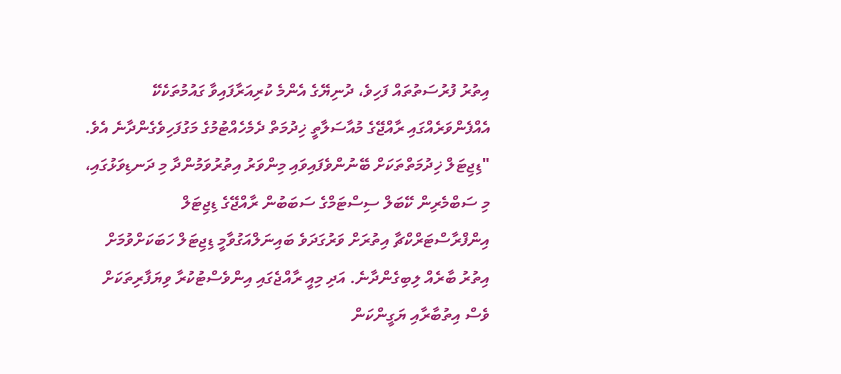އިތުރު ފުރުސަތުތައް ފަހިވެ، ދުނިޔޭގެ އެންމެ ކުރިއަރާފައިވާ ގައުމުތަކެކޭ އެއްފެންވަރެއްގައި ރާއްޖޭގެ މުއާސަލާތީ ޚިދުމަތް ދެމެހެއްޓުމުގެ މަގުފަހިވެގެންދާނެ އެވެ.
"ޑިޖިޓަލް ޚިދުމަތްތަކަށް ބޭނުންވެފައިވައި މިންވަރު އިތުރުވަމުންދާ މި ދަނޑިވަޅުގައި، މި ސަބްމެރިން ކޭބަލް ސިސްޓަމްގެ ސަބަބުން ރާއްޖޭގެ ޑިޖިޓަލް އިންފްރާސްޓަރްކްޗާ އިތުރަށް ވަރުގަދަވެ ބައިނަލްއަގުވާމީ ޑިޖިޓަލް ހަބަކަށްވުމަށް އިތުރު ބާރެއް ލިބިގެންދާނެ. އަދި މިއީ ރާއްޖެގައި އިންވެސްޓުކުރާ ވިޔަފާރިތަކަށް ވެސް އިތުބާރާއި ޔަގީންކަން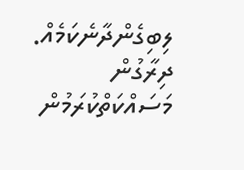ލިބިގެންދާނެކަމެއް. ދިރާގުން މަސައްކަތްކުރަމުން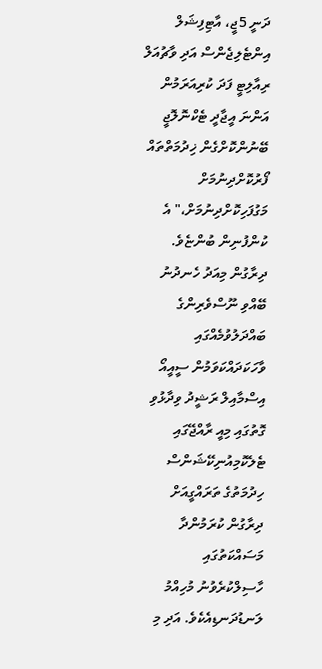ދަނީ 5ޖީ، އާޓިފިޝަލް އިންޓެލިޖެންސް އަދި ވާޗުއަލް ރިއާލިޓީ ފަދަ ކުރިއަރަމުން އަންނަ އީޖާދީ ޓެކްނޮލޮޖީ ބޭނުންކޮށްގެން ޚިދުމަތްތައް ފޯރުކޮށްދިނުމަށް މަގުފަހިކޮށްދިނުމަށް،" އެ ކުންފުނިން ބުންޏެވެ.
ދިރާގުން މިއަދު ހެނދުނު ބޭއްވި ނޫސްވެރިންގެ ބައްދަލުވުމެއްގައި ވާހަކަދައްކަވަމުން ސީއީއޯ އިސްމާއިލް ރަޝީދު ވިދާޅުވި ގޮތުގައި މިއީ ރާއްޖޭގައި ޓެލެކޮމިއުނިކޭޝަންސް ހިދުމަތުގެ ތަރައްގީއަށް ދިރާގުން ކުރަމުންދާ މަސައްކަތުގައި ހާސިލްކުރެވުނު މުހިއްމު ލަނޑުދަނޑިއެކެވެ. އަދި މި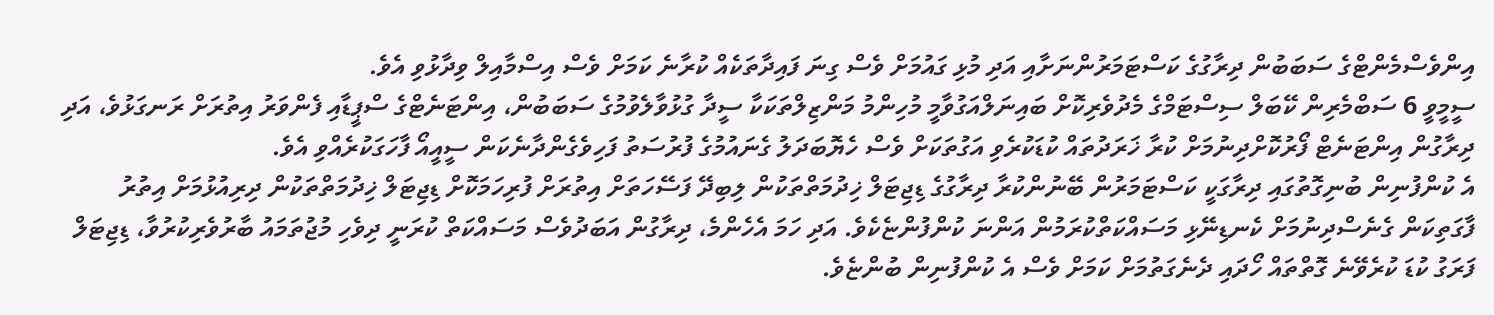އިންވެސްމެންޓްގެ ސަބަބުން ދިރާގުގެ ކަސްޓަމަރުންނަށާއި އަދި މުޅި ގައުމަށް ވެސް ގިނަ ފައިދާތަކެއް ކުރާނެ ކަމަށް ވެސް އިސްމާއިލް ވިދާޅުވި އެވެ.
ސީމީވީ 6 ސަބްމެރިން ކޭބަލް ސިސްޓަމްގެ މެދުވެރިކޮށް ބައިނަލްއަގުވާމީ މުހިންމު މަންޒިލްތަކަކާ ސީދާ ގުޅުވާލެވުމުގެ ސަބަބުން، އިންޓަނެޓްގެ ސްޕީޑާއި ފެންވަރު އިތުރަށް ރަނގަޅުވެ، އަދި ދިރާގުން އިންޓަނެޓް ފޯރުކޮށްދިނުމަށް ކުރާ ޚަރަދުތައް ކުޑަކުރެވި އަގުތަކަށް ވެސް ހެޔޮބަދަލު ގެނައުމުގެ ފުރުސަތު ފަހިވެގެންދާނެކަން ސީއީއޯ ފާހަގަކުރެއްވި އެވެ.
އެ ކުންފުނިން ބުނިގޮތުގައި ދިރާގަކީ ކަސްޓަމަރުން ބޭނުންކުރާ ދިރާގުގެ ޑިޖިޓަލް ޚިދުމަތްތަކުން ލިބިދޭ ފަސޭހަތަށް އިތުރަށް ފުރިހަމަކޮށް ޑިޖިޓަލް ޚިދުމަތްތަކުން ދިރިއުޅުމަށް އިތުރު ފާގަތިކަން ގެނެސްދިނުމަށް ކެނޑިނޭޅި މަސައްކަތްކުރަމުން އަންނަ ކުންފުންޏެކެވެ. އަދި ހަމަ އެހެންމެ، ދިރާގުން އަބަދުވެސް މަސައްކަތް ކުރަނީ ދިވެހި މުޖުތަމައު ބާރުވެރިކުރުވާ، ޑިޖިޓަލް ފަރަގު ކުޑަ ކުރެވޭނެ ގޮތްތައް ހޯދައި ދެނެގަތުމަށް ކަމަށް ވެސް އެ ކުންފުނިން ބުންޏެވެ.